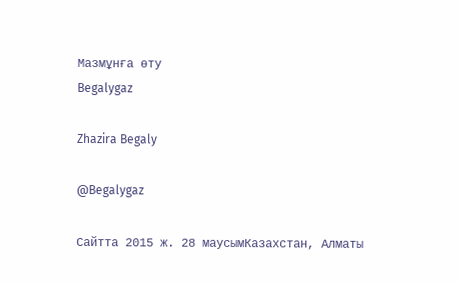Мазмұнға өту
Begalygaz

Zhazira Begaly

@Begalygaz

Сайтта 2015 ж. 28 маусымКазахстан, Алматы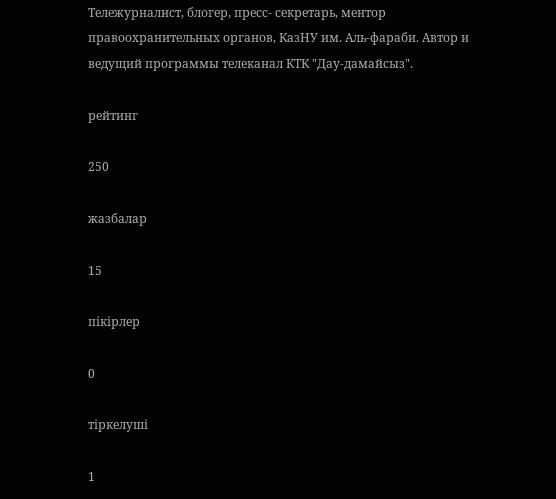Тележурналист, блогер, пресс- секретарь, ментор правоохранительных органов, КазНУ им. Аль-фараби. Автор и ведущий программы телеканал КТК "Дау-дамайсыз".

рейтинг

250

жазбалар

15

пікірлер

0

тіркелуші

1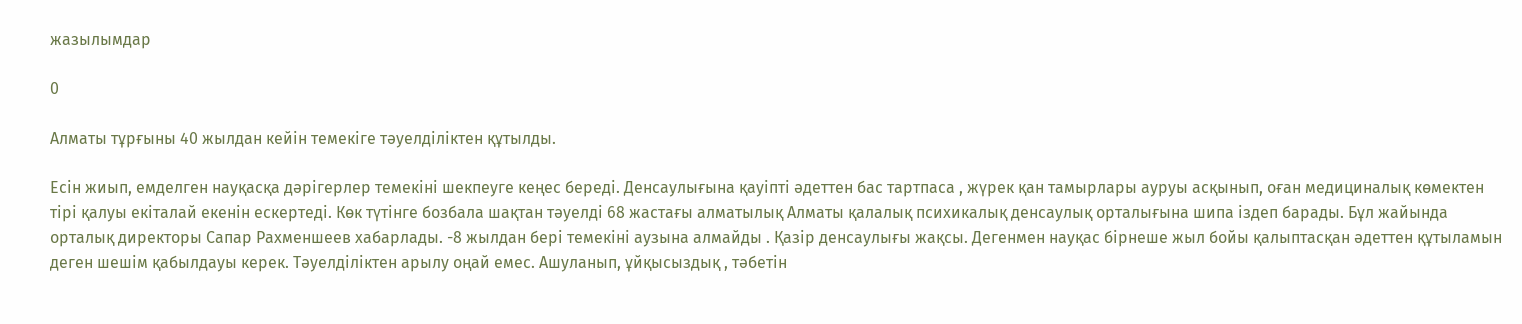жазылымдар

0

Алматы тұрғыны 40 жылдан кейін темекіге тәуелділіктен құтылды.

Есін жиып, емделген науқасқа дәрігерлер темекіні шекпеуге кеңес береді. Денсаулығына қауіпті әдеттен бас тартпаса , жүрек қан тамырлары ауруы асқынып, оған медициналық көмектен тірі қалуы екіталай екенін ескертеді. Көк түтінге бозбала шақтан тәуелді 68 жастағы алматылық Алматы қалалық психикалық денсаулық орталығына шипа іздеп барады. Бұл жайында орталық директоры Сапар Рахменшеев хабарлады. -8 жылдан бері темекіні аузына алмайды . Қазір денсаулығы жақсы. Дегенмен науқас бірнеше жыл бойы қалыптасқан әдеттен құтыламын деген шешім қабылдауы керек. Тәуелділіктен арылу оңай емес. Ашуланып, ұйқысыздық , тәбетін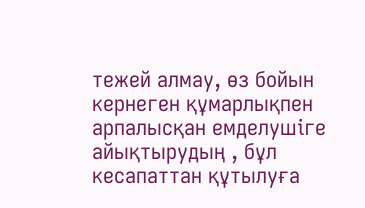тежей алмау, өз бойын кернеген құмарлықпен арпалысқан емделушіге айықтырудың , бұл кесапаттан құтылуға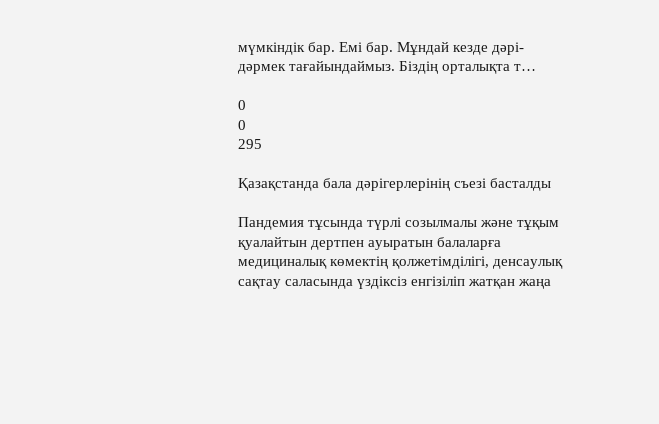мүмкіндік бар. Емі бар. Мұндай кезде дәрі-дәрмек тағайындаймыз. Біздің орталықта т…

0
0
295

Қазақстанда бала дәрігерлерінің съезі басталды

Пандемия тұсында түрлі созылмалы және тұқым қуалайтын дертпен ауыратын балаларға медициналық көмектің қолжетімділігі, денсаулық сақтау саласында үздіксіз енгізіліп жатқан жаңа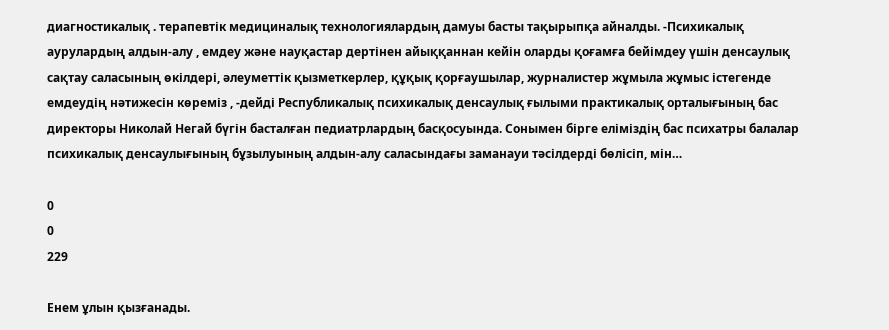диагностикалық . терапевтік медициналық технологиялардың дамуы басты тақырыпқа айналды. -Психикалық аурулардың алдын-алу , емдеу және науқастар дертінен айыққаннан кейін оларды қоғамға бейімдеу үшін денсаулық сақтау саласының өкілдері, әлеуметтік қызметкерлер, құқық қорғаушылар, журналистер жұмыла жұмыс істегенде емдеудің нәтижесін көреміз , -дейді Республикалық психикалық денсаулық ғылыми практикалық орталығының бас директоры Николай Негай бүгін басталған педиатрлардың басқосуында. Сонымен бірге еліміздің бас психатры балалар психикалық денсаулығының бұзылуының алдын-алу саласындағы заманауи тәсілдерді бөлісіп, мін…

0
0
229

Енем ұлын қызғанады.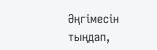Әңгімесін тыңдап,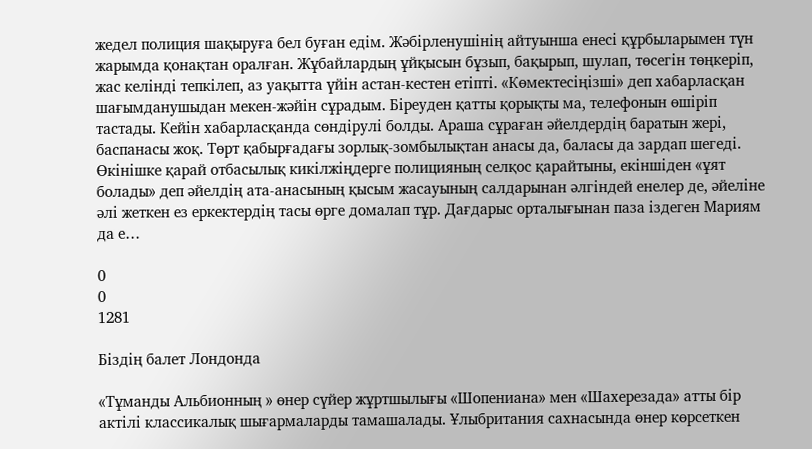жедел полиция шақыруға бел буған едім. Жәбірленушінің айтуынша енесі құрбыларымен түн жарымда қонақтан оралған. Жұбайлардың ұйқысын бұзып, бақырып, шулап, төсегін төңкеріп, жас келінді тепкілеп, аз уақытта үйін астан-кестен етіпті. «Көмектесіңізші» деп хабарласқан шағымданушыдан мекен-жәйін сұрадым. Біреуден қатты қорықты ма, телефонын өшіріп тастады. Кейін хабарласқанда сөндірулі болды. Араша сұраған әйелдердің баратын жері, баспанасы жоқ. Төрт қабырғадағы зорлық-зомбылықтан анасы да, баласы да зардап шегеді. Өкінішке қарай отбасылық кикілжіңдерге полицияның селқос қарайтыны, екіншіден «ұят болады» деп әйелдің ата-анасының қысым жасауының салдарынан әлгіндей енелер де, әйеліне әлі жеткен ез еркектердің тасы өрге домалап тұр. Дағдарыс орталығынан паза іздеген Мариям да е…

0
0
1281

Біздің балет Лондонда

«Тұманды Альбионның » өнер сүйер жұртшылығы «Шопениана» мен «Шахерезада» атты бір актілі классикалық шығармаларды тамашалады. Ұлыбритания сахнасында өнер көрсеткен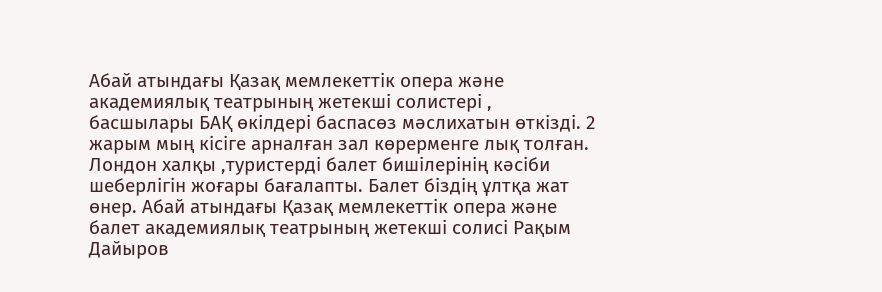Абай атындағы Қазақ мемлекеттік опера және академиялық театрының жетекші солистері , басшылары БАҚ өкілдері баспасөз мәслихатын өткізді. 2 жарым мың кісіге арналған зал көрерменге лық толған. Лондон халқы ,туристерді балет бишілерінің кәсіби шеберлігін жоғары бағалапты. Балет біздің ұлтқа жат өнер. Абай атындағы Қазақ мемлекеттік опера және балет академиялық театрының жетекші солисі Рақым Дайыров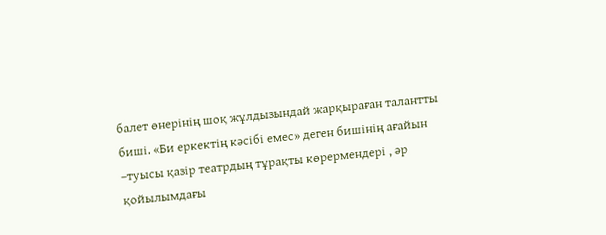балет өнерінің шоқ жұлдызындай жарқыраған талантты биші. «Би еркектің кәсібі емес» деген бишінің ағайын –туысы қазір театрдың тұрақты көрермендері , әр қойылымдағы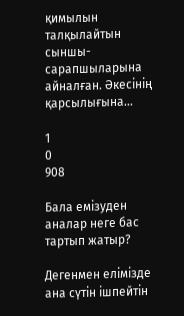қимылын талқылайтын сыншы-сарапшыларына айналған. Әкесінің қарсылығына…

1
0
908

Бала емізуден аналар неге бас тартып жатыр?

Дегенмен елімізде ана сүтін ішпейтін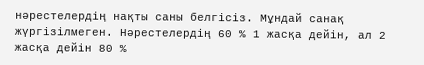нәрестелердің нақты саны белгісіз. Мұндай санақ жүргізілмеген. Нәрестелердің 60 % 1 жасқа дейін, ал 2 жасқа дейін 80 %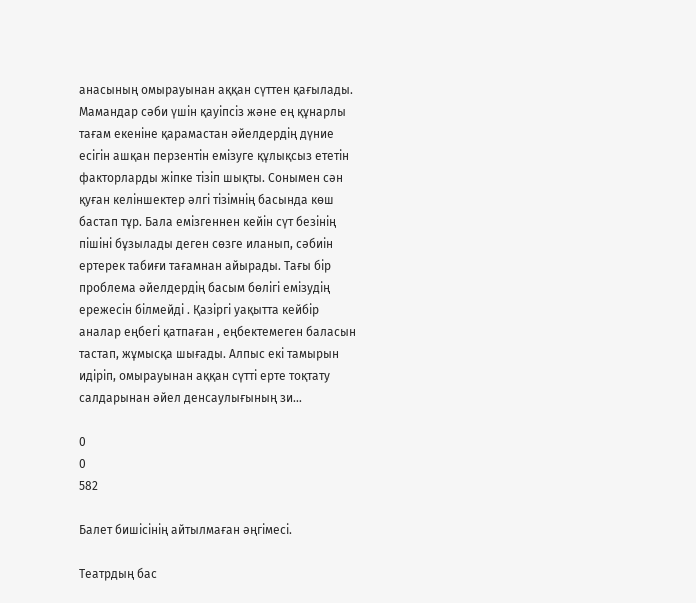анасының омырауынан аққан сүттен қағылады. Мамандар сәби үшін қауіпсіз және ең құнарлы тағам екеніне қарамастан әйелдердің дүние есігін ашқан перзентін емізуге құлықсыз ететін факторларды жіпке тізіп шықты. Сонымен сән қуған келіншектер әлгі тізімнің басында көш бастап тұр. Бала емізгеннен кейін сүт безінің пішіні бұзылады деген сөзге иланып, сәбиін ертерек табиғи тағамнан айырады. Тағы бір проблема әйелдердің басым бөлігі емізудің ережесін білмейді . Қазіргі уақытта кейбір аналар еңбегі қатпаған , еңбектемеген баласын тастап, жұмысқа шығады. Алпыс екі тамырын идіріп, омырауынан аққан сүтті ерте тоқтату салдарынан әйел денсаулығының зи…

0
0
582

Балет бишісінің айтылмаған әңгімесі.

Театрдың бас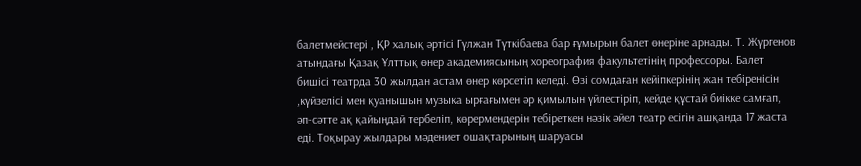балетмейстері , ҚР халық әртісі Гүлжан Түткібаева бар ғұмырын балет өнеріне арнады. Т. Жүргенов атындағы Қазақ Ұлттық өнер академиясының хореография факультетінің профессоры. Балет бишісі театрда 30 жылдан астам өнер көрсетіп келеді. Өзі сомдаған кейіпкерінің жан тебіренісін ,күйзелісі мен қуанышын музыка ырғағымен әр қимылын үйлестіріп, кейде құстай биікке самғап, әп-сәтте ақ қайыңдай тербеліп, көрермендерін тебіреткен нәзік әйел театр есігін ашқанда 17 жаста еді. Тоқырау жылдары мәдениет ошақтарының шаруасы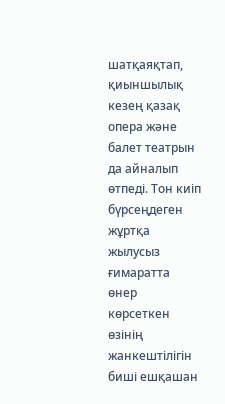шатқаяқтап, қиыншылық кезең қазақ опера және балет театрын да айналып өтпеді. Тон киіп бүрсеңдеген жұртқа жылусыз ғимаратта өнер көрсеткен өзінің жанкештілігін биші ешқашан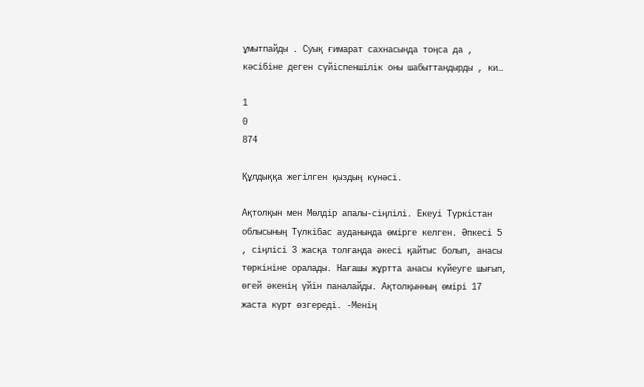ұмытпайды . Суық ғимарат сахнасында тоңса да , кәсібіне деген сүйіспеншілік оны шабыттандырды , ки…

1
0
874

Құлдыққа жегілген қыздың күнәсі.

Ақтолқын мен Мөлдір апалы-сіңлілі. Екеуі Түркістан облысының Түлкібас ауданында өмірге келген. Әпкесі 5 , сіңлісі 3 жасқа толғанда әкесі қайтыс болып, анасы төркініне оралады. Нағашы жұртта анасы күйеуге шығып, өгей әкенің үйін паналайды. Ақтолқынның өмірі 17 жаста күрт өзгереді. -Менің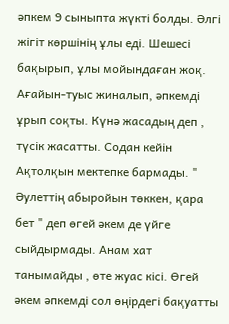әпкем 9 сыныпта жүкті болды. Әлгі жігіт көршінің ұлы еді. Шешесі бақырып, ұлы мойындаған жоқ. Ағайын-туыс жиналып, әпкемді ұрып соқты. Күнә жасадың деп , түсік жасатты. Содан кейін Ақтолқын мектепке бармады. " Әулеттің абыройын төккен, қара бет " деп өгей әкем де үйге сыйдырмады. Анам хат танымайды , өте жуас кісі. Өгей әкем әпкемді сол өңірдегі бақуатты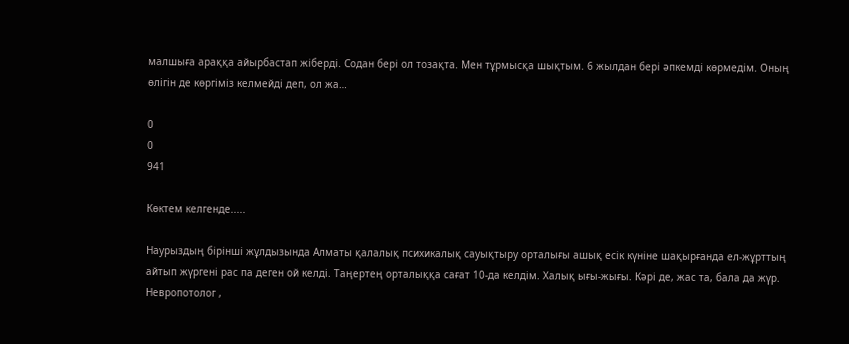малшыға араққа айырбастап жіберді. Содан бері ол тозақта. Мен тұрмысқа шықтым. 6 жылдан бері әпкемді көрмедім. Оның өлігін де көргіміз келмейді деп, ол жа…

0
0
941

Көктем келгенде.....

Наурыздың бірінші жұлдызында Алматы қалалық психикалық сауықтыру орталығы ашық есік күніне шақырғанда ел-жұрттың айтып жүргені рас па деген ой келді. Таңертең орталыққа сағат 10-да келдім. Халық ығы-жығы. Кәрі де, жас та, бала да жүр. Невропотолог ,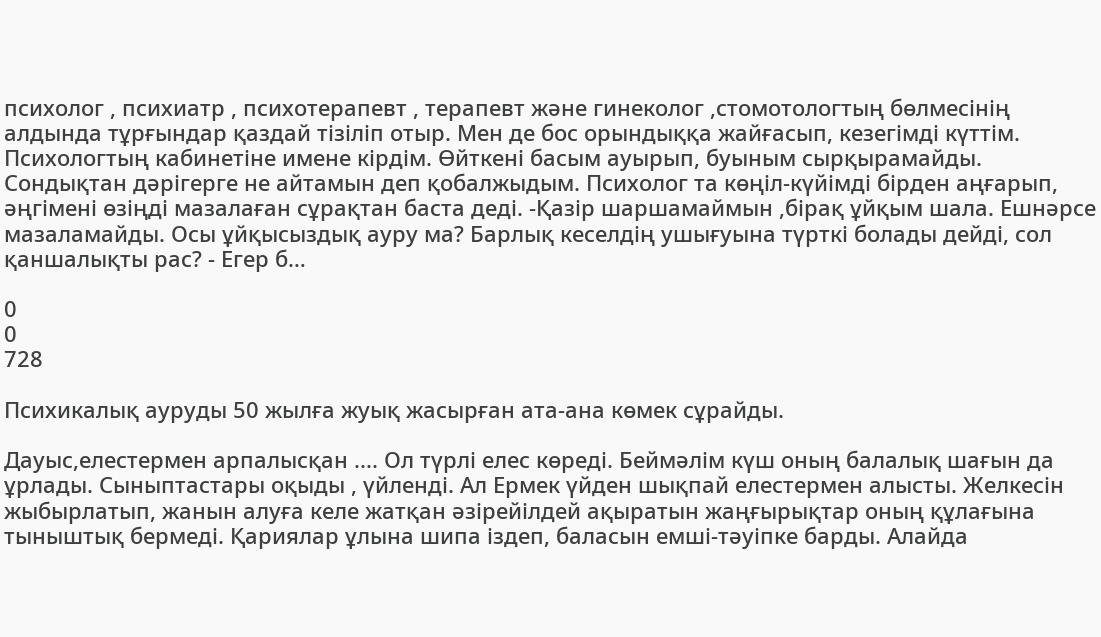психолог , психиатр , психотерапевт , терапевт және гинеколог ,стомотологтың бөлмесінің алдында тұрғындар қаздай тізіліп отыр. Мен де бос орындыққа жайғасып, кезегімді күттім. Психологтың кабинетіне имене кірдім. Өйткені басым ауырып, буыным сырқырамайды. Сондықтан дәрігерге не айтамын деп қобалжыдым. Психолог та көңіл-күйімді бірден аңғарып, әңгімені өзіңді мазалаған сұрақтан баста деді. -Қазір шаршамаймын ,бірақ ұйқым шала. Ешнәрсе мазаламайды. Осы ұйқысыздық ауру ма? Барлық кеселдің ушығуына түрткі болады дейді, сол қаншалықты рас? - Егер б…

0
0
728

Психикалық ауруды 50 жылға жуық жасырған ата-ана көмек сұрайды.

Дауыс,елестермен арпалысқан .... Ол түрлі елес көреді. Беймәлім күш оның балалық шағын да ұрлады. Сыныптастары оқыды , үйленді. Ал Ермек үйден шықпай елестермен алысты. Желкесін жыбырлатып, жанын алуға келе жатқан әзірейілдей ақыратын жаңғырықтар оның құлағына тыныштық бермеді. Қариялар ұлына шипа іздеп, баласын емші-тәуіпке барды. Алайда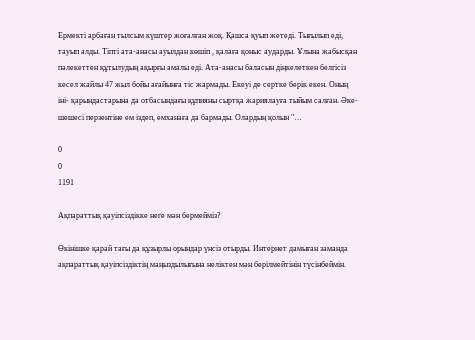Ермекті арбаған тылсым күштер жоғалған жоқ. Қашса қуып жетеді. Тығылып еді, тауып алды. Тіпті ата-анасы ауылдан көшіп , қалаға қоныс аударды. Ұлына жабысқан пәлекеттен құтылудың ақырғы амалы еді. Ата-анасы баласын діңкелеткен белгісіз кесел жайлы 47 жыл бойы ағайынға тіс жармады. Екеуі де сертке берік екен. Оның іні- қарындастарына да отбасындағы құпияны сыртқа жариялауға тыйым салған. Әке-шешесі перзентіне ем іздеп, емханаға да бармады. Олардың қолын "…

0
0
1191

Ақпараттық қауіпсіздікке неге мән бермейміз?

Өкінішке қарай тағы да құзырлы орындар үнсіз отырды. Интернет дамыған заманда ақпараттық қауіпсіздіктің маңыздылығына неліктен мән берілмейтінін түсінбеймін.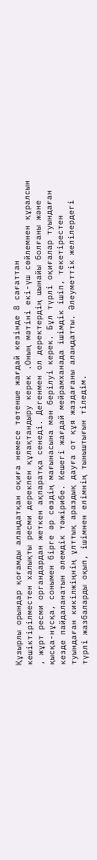Құзырлы орындар қоғамды алаңдатқан оқиға немесе төтенше жағдай кезінде 8 сағаттан кешіктірілместен халықты ресми дерекпен құлақтандыру керек .Оның мәтіні екі-үш сөйлемнен құралсын , жұрт ресми органдардан жеткен ақпаратқа сенеді. Дегенмен ол деректердің шынайы болғаны және қысқа-нұсқа, сонымен бірге әр сөздің мағынасына мән берілуі керек. Бұл түрлі оқиғалар туындаған кезде пайдаланатын әлемдік тәжірибе. Кешегі жағдай мейрамханада ішімдік ішіп, текетірестен туындаған кикілжіңнің ұлттық араздық дауға от құя жаздағаны алаңдатты. Әлеуметтік желілердегі түрлі жазбаларды оқып, ішімнен елімнің тыныштығын тіледім.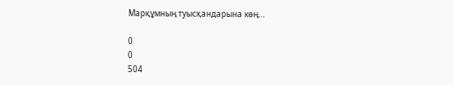Марқұмның туысқандарына көң…

0
0
504